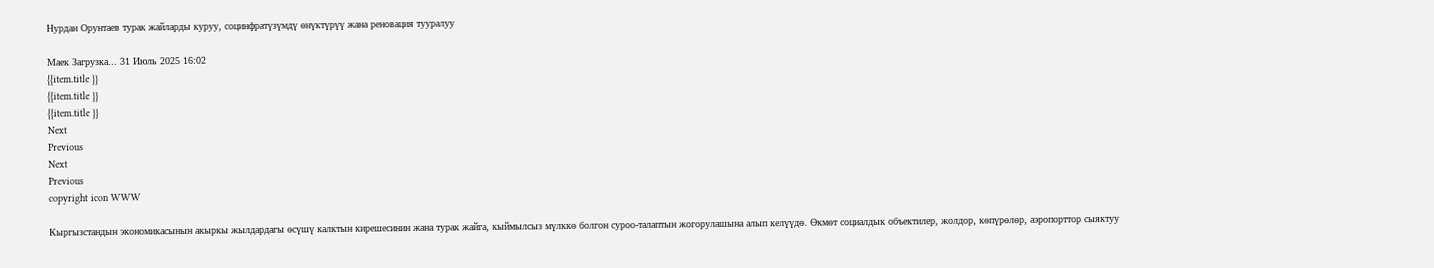Нурдан Орунтаев турак жайларды куруу, социнфратүзүмдү өнүктүрүү жана реновация тууралуу

Маек Загрузка... 31 Июль 2025 16:02
{{item.title }}
{{item.title }}
{{item.title }}
Next
Previous
Next
Previous
copyright icon WWW

Кыргызстандын экономикасынын акыркы жылдардагы өсүшү калктын кирешесинин жана турак жайга, кыймылсыз мүлккө болгон суроо-талаптын жогорулашына алып келүүдө. Өкмөт социалдык объектилер, жолдор, көпүрөлөр, аэропорттор сыяктуу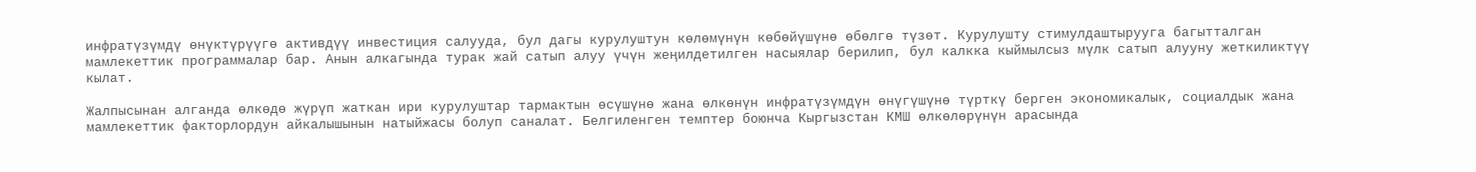инфратүзүмдү өнүктүрүүгө активдүү инвестиция салууда, бул дагы курулуштун көлөмүнүн көбөйүшүнө өбөлгө түзөт. Курулушту стимулдаштырууга багытталган мамлекеттик программалар бар. Анын алкагында турак жай сатып алуу үчүн жеңилдетилген насыялар берилип, бул калкка кыймылсыз мүлк сатып алууну жеткиликтүү кылат.

Жалпысынан алганда өлкөдө жүрүп жаткан ири курулуштар тармактын өсүшүнө жана өлкөнүн инфратүзүмдүн өнүгүшүнө түрткү берген экономикалык, социалдык жана мамлекеттик факторлордун айкалышынын натыйжасы болуп саналат. Белгиленген темптер боюнча Кыргызстан КМШ өлкөлөрүнүн арасында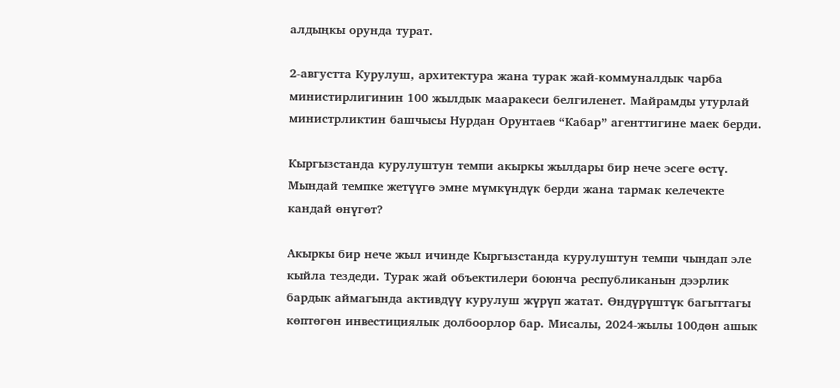алдыңкы орунда турат.

2-августта Курулуш, архитектура жана турак жай-коммуналдык чарба министирлигинин 100 жылдык мааракеси белгиленет. Майрамды утурлай министрликтин башчысы Нурдан Орунтаев “Кабар” агенттигине маек берди.

Кыргызстанда курулуштун темпи акыркы жылдары бир нече эсеге өстү. Мындай темпке жетүүгө эмне мүмкүндүк берди жана тармак келечекте кандай өнүгөт?

Акыркы бир нече жыл ичинде Кыргызстанда курулуштун темпи чындап эле кыйла тездеди. Турак жай объектилери боюнча республиканын дээрлик бардык аймагында активдүү курулуш жүрүп жатат. Өндүрүштүк багыттагы көптөгөн инвестициялык долбоорлор бар. Мисалы, 2024-жылы 100дөн ашык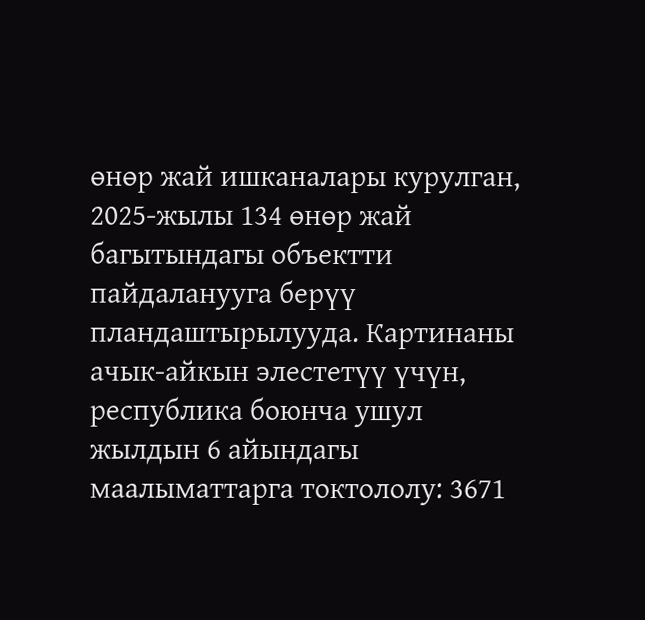өнөр жай ишканалары курулган, 2025-жылы 134 өнөр жай багытындагы объектти пайдаланууга берүү пландаштырылууда. Картинаны ачык-айкын элестетүү үчүн, республика боюнча ушул жылдын 6 айындагы маалыматтарга токтололу: 3671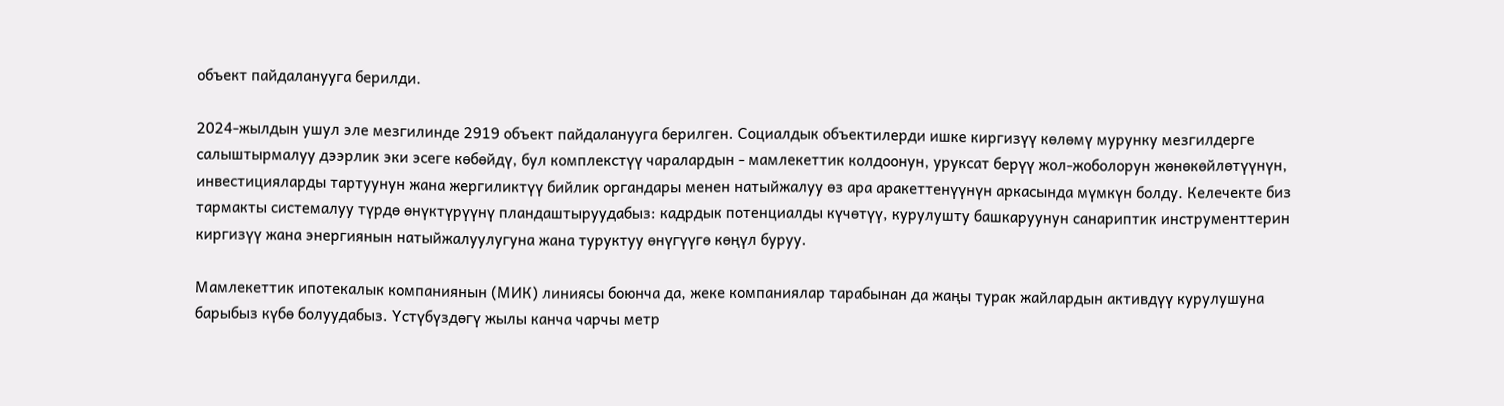объект пайдаланууга берилди.

2024-жылдын ушул эле мезгилинде 2919 объект пайдаланууга берилген. Социалдык объектилерди ишке киргизүү көлөмү мурунку мезгилдерге салыштырмалуу дээрлик эки эсеге көбөйдү, бул комплекстүү чаралардын - мамлекеттик колдоонун, уруксат берүү жол-жоболорун жөнөкөйлөтүүнүн, инвестицияларды тартуунун жана жергиликтүү бийлик органдары менен натыйжалуу өз ара аракеттенүүнүн аркасында мүмкүн болду. Келечекте биз тармакты системалуу түрдө өнүктүрүүнү пландаштыруудабыз: кадрдык потенциалды күчөтүү, курулушту башкаруунун санариптик инструменттерин киргизүү жана энергиянын натыйжалуулугуна жана туруктуу өнүгүүгө көңүл буруу.

Мамлекеттик ипотекалык компаниянын (МИК) линиясы боюнча да, жеке компаниялар тарабынан да жаңы турак жайлардын активдүү курулушуна барыбыз күбө болуудабыз. Үстүбүздөгү жылы канча чарчы метр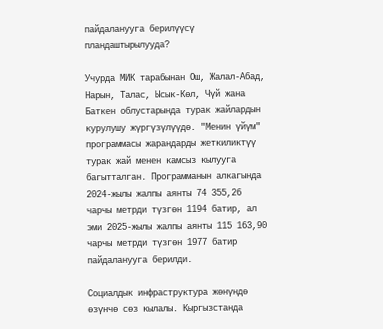пайдаланууга берилүүсү пландаштырылууда?

Учурда МИК тарабынан Ош, Жалал-Абад, Нарын, Талас, Ысык-Көл, Чүй жана Баткен облустарында турак жайлардын курулушу жүргүзүлүүдө. "Менин үйүм" программасы жарандарды жеткиликтүү турак жай менен камсыз кылууга багытталган. Программанын алкагында 2024-жылы жалпы аянты 74 355,26 чарчы метрди түзгөн 1194 батир, ал эми 2025-жылы жалпы аянты 115 163,90 чарчы метрди түзгөн 1977 батир пайдаланууга берилди.

Социалдык инфраструктура жөнүндө өзүнчө сөз кылалы. Кыргызстанда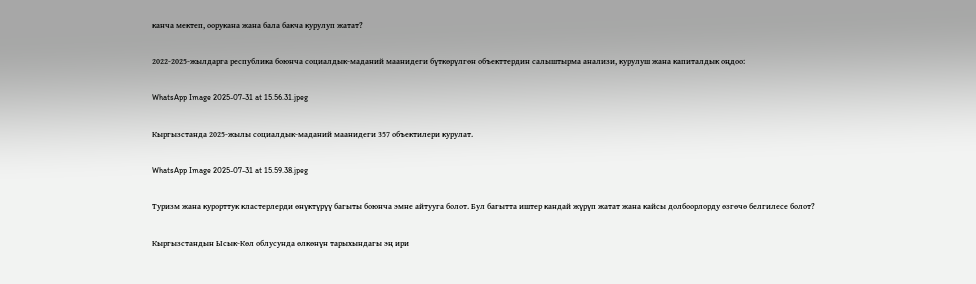канча мектеп, оорукана жана бала бакча курулуп жатат?

2022-2025-жылдарга республика боюнча социалдык-маданий маанидеги бүткөрүлгөн объекттердин салыштырма анализи, курулуш жана капиталдык оңдоо:

WhatsApp Image 2025-07-31 at 15.56.31.jpeg

Кыргызстанда 2025-жылы социалдык-маданий маанидеги 357 объектилери курулат.

WhatsApp Image 2025-07-31 at 15.59.38.jpeg

Туризм жана курорттук кластерлерди өнүктүрүү багыты боюнча эмне айтууга болот. Бул багытта иштер кандай жүрүп жатат жана кайсы долбоорлорду өзгөчө белгилесе болот?

Кыргызстандын Ысык-Көл облусунда өлкөнүн тарыхындагы эң ири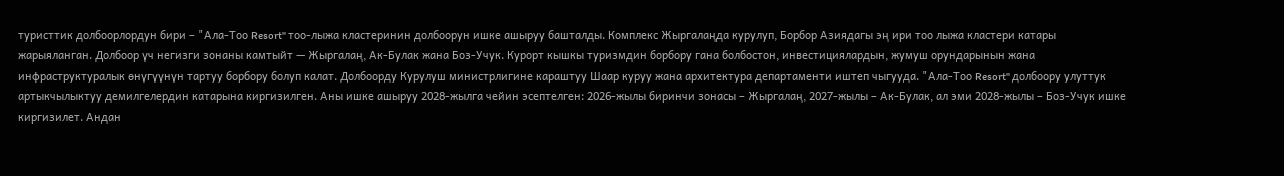туристтик долбоорлордун бири – "Ала-Тоо Resort" тоо-лыжа кластеринин долбоорун ишке ашыруу башталды. Комплекс Жыргалаңда курулуп, Борбор Азиядагы эң ири тоо лыжа кластери катары жарыяланган. Долбоор үч негизги зонаны камтыйт — Жыргалаң, Ак-Булак жана Боз-Учук. Курорт кышкы туризмдин борбору гана болбостон, инвестициялардын, жумуш орундарынын жана инфраструктуралык өнүгүүнүн тартуу борбору болуп калат. Долбоорду Курулуш министрлигине караштуу Шаар куруу жана архитектура департаменти иштеп чыгууда. "Ала-Тоо Resort" долбоору улуттук артыкчылыктуу демилгелердин катарына киргизилген. Аны ишке ашыруу 2028-жылга чейин эсептелген: 2026-жылы биринчи зонасы – Жыргалаң, 2027-жылы – Ак-Булак, ал эми 2028-жылы – Боз-Учук ишке киргизилет. Андан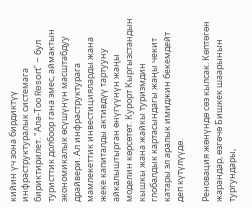кийин үч зона бирдиктүү инфраструктуралык системага бириктирилет. "Ала-Тоо Resort" – бул туристтик долбоор гана эмес, аймактын экономикалык өсүшүнүн масштабдуу драйвери. Ал инфраструктурага мамлекеттик инвестицияларды жана жеке капиталды активдүү тартууну айкалыштырган өнүгүүнүн жаңы моделин көрсөтөт. Курорт Кыргызстандын кышкы жана жайкы туризмдин глобалдык картасындагы жаңы чекит катары эл аралык имиджин бекемдейт деп күтүлүүдө.

Реновация жөнүндө сөз кылсак. Көптөгөн жарандар, өзгөчө Бишкек шаарынын тургундары,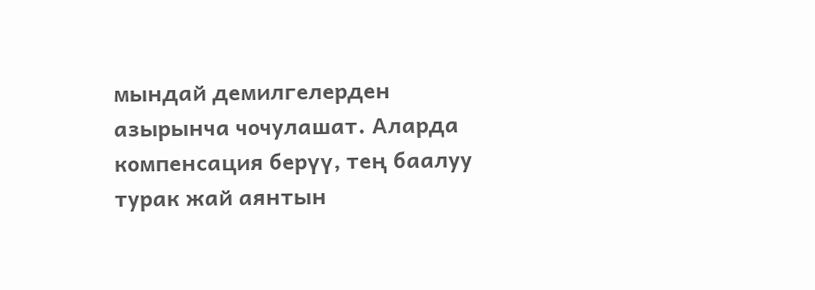мындай демилгелерден азырынча чочулашат. Аларда компенсация берүү, тең баалуу турак жай аянтын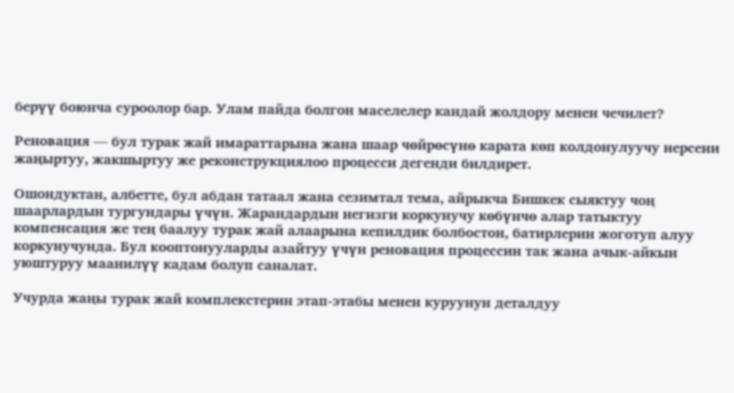берүү боюнча суроолор бар. Улам пайда болгон маселелер кандай жолдору менен чечилет?

Реновация — бул турак жай имараттарына жана шаар чөйрөсүнө карата көп колдонулуучу нерсени жаңыртуу, жакшыртуу же реконструкциялоо процесси дегенди билдирет.

Ошондуктан, албетте, бул абдан татаал жана сезимтал тема, айрыкча Бишкек сыяктуу чоң шаарлардын тургундары үчүн. Жарандардын негизги коркунучу көбүнчө алар татыктуу компенсация же тең баалуу турак жай алаарына кепилдик болбостон, батирлерин жоготуп алуу коркунучунда. Бул кооптонууларды азайтуу үчүн реновация процессин так жана ачык-айкын уюштуруу маанилүү кадам болуп саналат.

Учурда жаңы турак жай комплекстерин этап-этабы менен куруунун деталдуу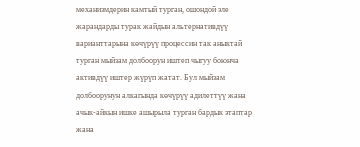механизмдерин камтый турган, ошондой эле жарандарды турак жайдын альтернативдүү варианттарына көчүрүү процессин так аныктай турган мыйзам долбоорун иштеп чыгуу боюнча активдүү иштер жүрүп жатат. Бул мыйзам долбоорунун алкагында көчүрүү адилеттүү жана ачык-айкын ишке ашырыла турган бардык этаптар жана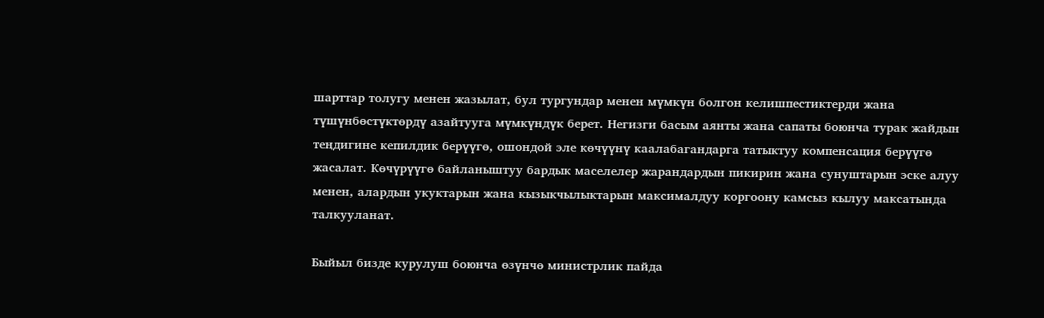шарттар толугу менен жазылат, бул тургундар менен мүмкүн болгон келишпестиктерди жана түшүнбөстүктөрдү азайтууга мүмкүндүк берет. Негизги басым аянты жана сапаты боюнча турак жайдын теңдигине кепилдик берүүгө, ошондой эле көчүүнү каалабагандарга татыктуу компенсация берүүгө жасалат. Көчүрүүгө байланыштуу бардык маселелер жарандардын пикирин жана сунуштарын эске алуу менен, алардын укуктарын жана кызыкчылыктарын максималдуу коргоону камсыз кылуу максатында талкууланат.

Быйыл бизде курулуш боюнча өзүнчө министрлик пайда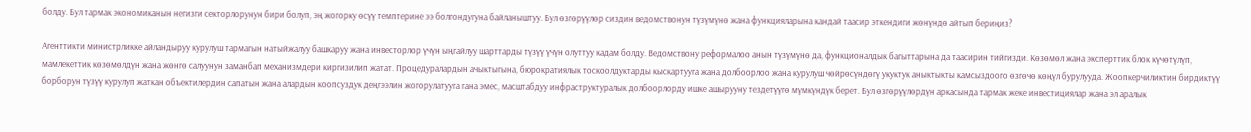болду. Бул тармак экономиканын негизги секторлорунун бири болуп, эң жогорку өсүү темптерине ээ болгондугуна байланыштуу. Бул өзгөрүүлөр сиздин ведомствонун түзүмүнө жана функцияларына кандай таасир эткендиги жөнүндө айтып бериңиз?

Агенттикти министрликке айландыруу курулуш тармагын натыйжалуу башкаруу жана инвесторлор үчүн ыңгайлуу шарттарды түзүү үчүн олуттуу кадам болду. Ведомствону реформалоо анын түзүмүнө да, функционалдык багыттарына да таасирин тийгизди. Көзөмөл жана эксперттик блок күчөтүлүп, мамлекеттик көзөмөлдүн жана жөнгө салуунун заманбап механизмдери киргизилип жатат. Процедуралардын ачыктыгына, бюрократиялык тоскоолдуктарды кыскартууга жана долбоорлоо жана курулуш чөйрөсүндөгү укуктук аныктыкты камсыздоого өзгөчө көңүл бурулууда. Жоопкерчиликтин бирдиктүү борборун түзүү курулуп жаткан объектилердин сапатын жана алардын коопсуздук деңгээлин жогорулатууга гана эмес, масштабдуу инфраструктуралык долбоорлорду ишке ашырууну тездетүүгө мүмкүндүк берет. Бул өзгөрүүлөрдүн аркасында тармак жеке инвестициялар жана эл аралык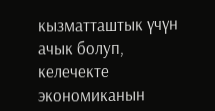кызматташтык үчүн ачык болуп, келечекте экономиканын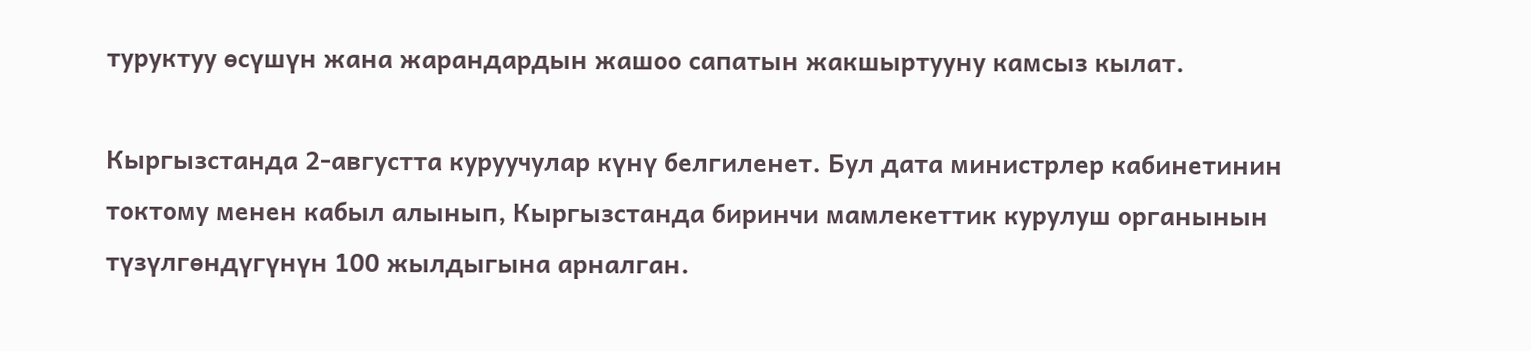туруктуу өсүшүн жана жарандардын жашоо сапатын жакшыртууну камсыз кылат.

Кыргызстанда 2-августта куруучулар күнү белгиленет. Бул дата министрлер кабинетинин токтому менен кабыл алынып, Кыргызстанда биринчи мамлекеттик курулуш органынын түзүлгөндүгүнүн 100 жылдыгына арналган.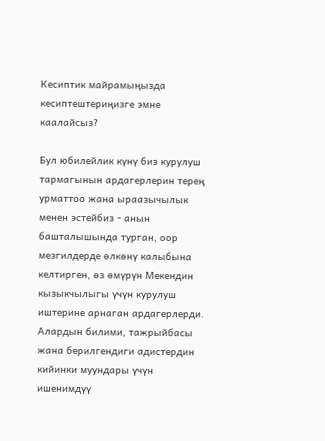Кесиптик майрамыңызда кесиптештериңизге эмне каалайсыз?

Бул юбилейлик күнү биз курулуш тармагынын ардагерлерин терең урматтоо жана ыраазычылык менен эстейбиз - анын башталышында турган, оор мезгилдерде өлкөнү калыбына келтирген, өз өмүрүн Мекендин кызыкчылыгы үчүн курулуш иштерине арнаган ардагерлерди. Алардын билими, тажрыйбасы жана берилгендиги адистердин кийинки муундары үчүн ишенимдүү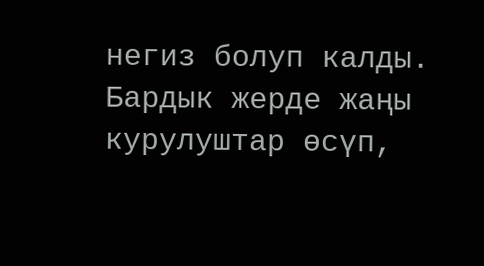негиз болуп калды. Бардык жерде жаңы курулуштар өсүп,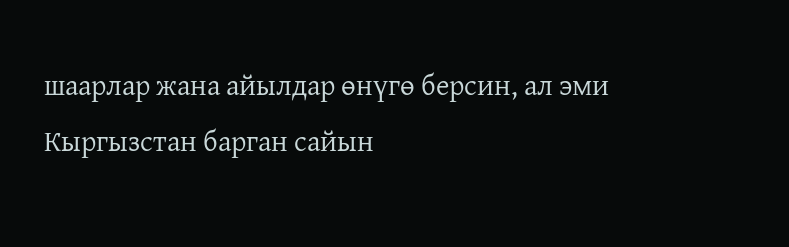шаарлар жана айылдар өнүгө берсин, ал эми Кыргызстан барган сайын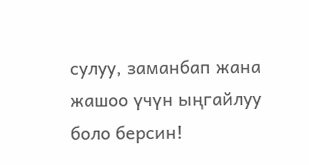сулуу, заманбап жана жашоо үчүн ыңгайлуу боло берсин!